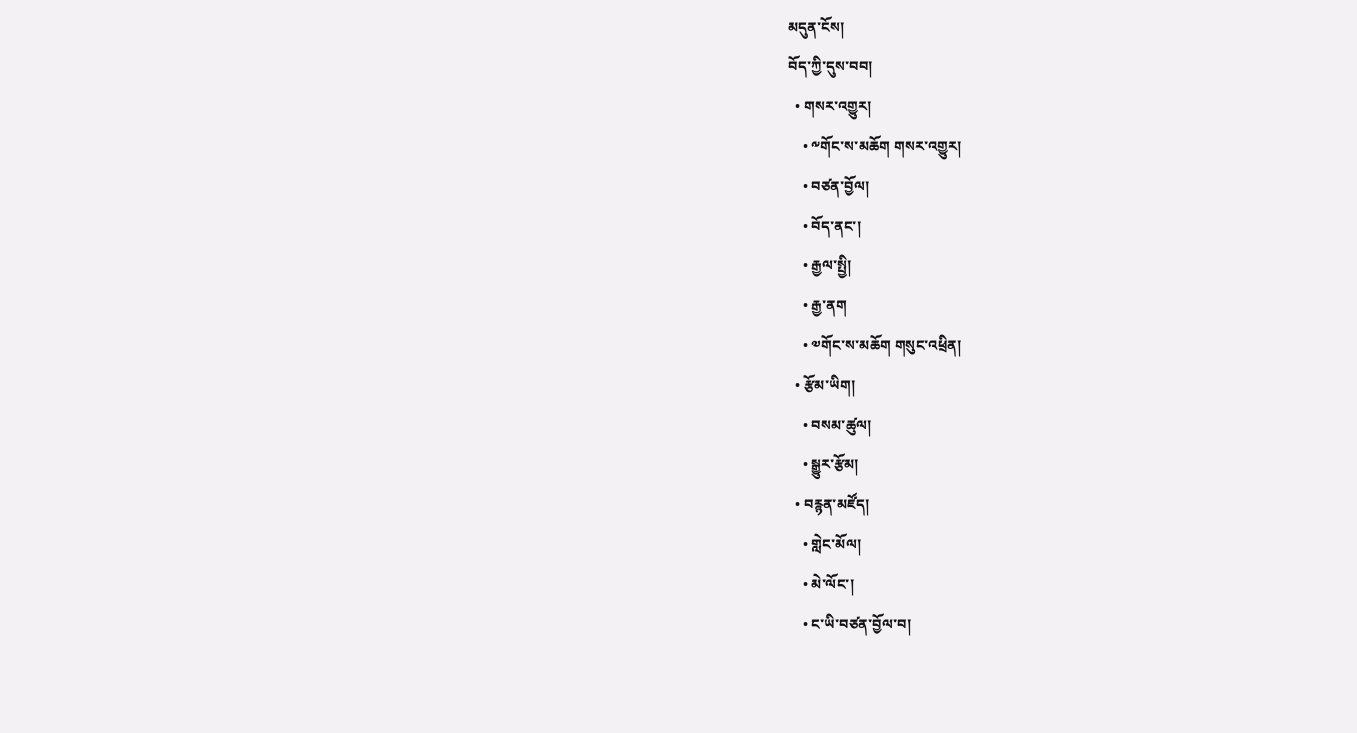མདུན་ངོས།
བོད་ཀྱི་དུས་བབ།
  • གསར་འགྱུར།
    • ༸གོང་ས་མཆོག གསར་འགྱུར།
    • བཙན་བྱོལ།
    • བོད་ནང་།
    • རྒྱལ་སྤྱི།
    • རྒྱ་ནག
    • ༧གོང་ས་མཆོག གསུང་འཕྲིན།
  • རྩོམ་ཡིག།
    • བསམ་ཚུལ།
    • སྒྱུར་རྩོམ།
  • བརྙན་མཛོད།
    • གླེང་མོལ།
    • མེ་ལོང་།
    • ང་ཡི་བཙན་བྱོལ་བ།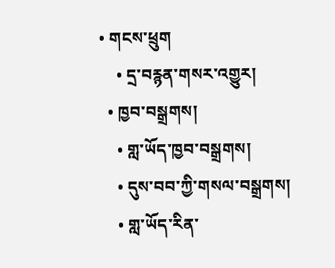• གངས་ཕྲུག
    • དྲ་བརྙན་གསར་འགྱུར།
  • ཁྱབ་བསྒྲགས།
    • གླ་ཡོད་ཁྱབ་བསྒྲགས།
    • དུས་བབ་ཀྱི་གསལ་བསྒྲགས།
    • གླ་ཡོད་རིན་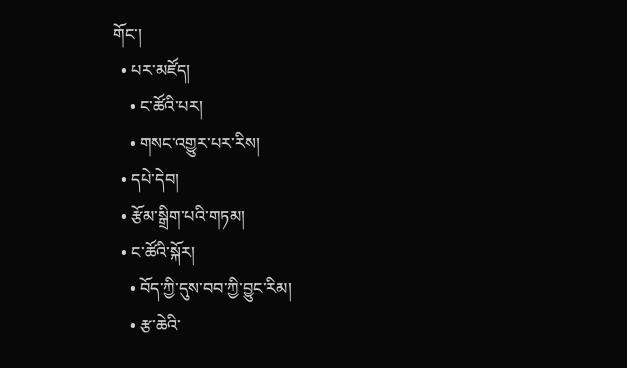གོང་།
  • པར་མཛོད།
    • ང་ཚོའི་པར།
    • གསང་འགྱུར་པར་རིས།
  • དཔེ་དེབ།
  • རྩོམ་སྒྲིག་པའི་གཏམ།
  • ང་ཚོའི་སྐོར།
    • བོད་ཀྱི་དུས་བབ་ཀྱི་བྱུང་རིམ།
    • རྩ་ཆེའི་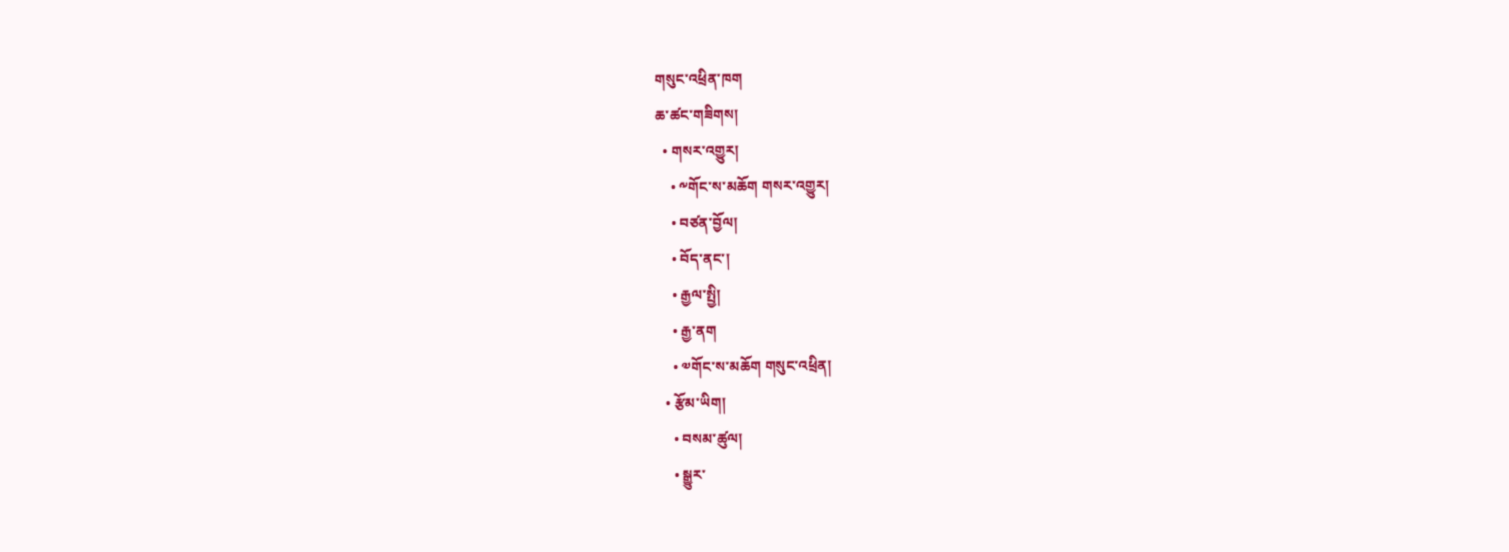གསུང་འཕྲིན་ཁག
ཆ་ཚང་གཟིགས།
  • གསར་འགྱུར།
    • ༸གོང་ས་མཆོག གསར་འགྱུར།
    • བཙན་བྱོལ།
    • བོད་ནང་།
    • རྒྱལ་སྤྱི།
    • རྒྱ་ནག
    • ༧གོང་ས་མཆོག གསུང་འཕྲིན།
  • རྩོམ་ཡིག།
    • བསམ་ཚུལ།
    • སྒྱུར་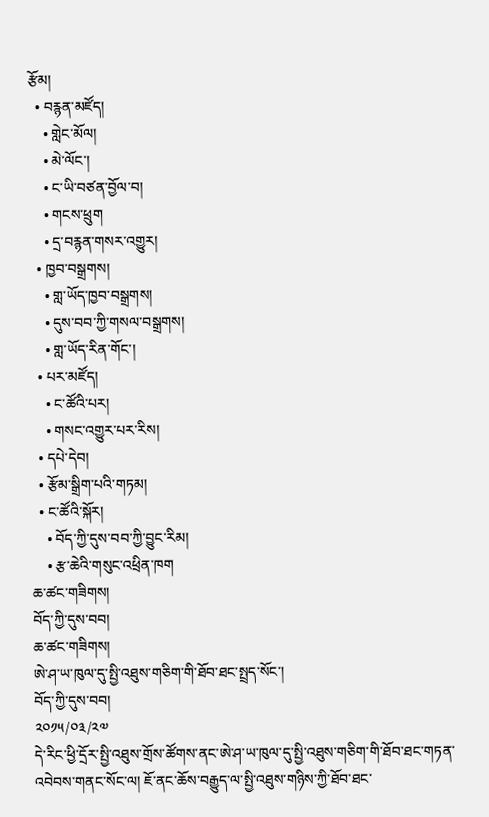རྩོམ།
  • བརྙན་མཛོད།
    • གླེང་མོལ།
    • མེ་ལོང་།
    • ང་ཡི་བཙན་བྱོལ་བ།
    • གངས་ཕྲུག
    • དྲ་བརྙན་གསར་འགྱུར།
  • ཁྱབ་བསྒྲགས།
    • གླ་ཡོད་ཁྱབ་བསྒྲགས།
    • དུས་བབ་ཀྱི་གསལ་བསྒྲགས།
    • གླ་ཡོད་རིན་གོང་།
  • པར་མཛོད།
    • ང་ཚོའི་པར།
    • གསང་འགྱུར་པར་རིས།
  • དཔེ་དེབ།
  • རྩོམ་སྒྲིག་པའི་གཏམ།
  • ང་ཚོའི་སྐོར།
    • བོད་ཀྱི་དུས་བབ་ཀྱི་བྱུང་རིམ།
    • རྩ་ཆེའི་གསུང་འཕྲིན་ཁག
ཆ་ཚང་གཟིགས།
བོད་ཀྱི་དུས་བབ།
ཆ་ཚང་གཟིགས།
ཨེ་ཤ་ཡ་ཁུལ་དུ་སྤྱི་འཐུས་གཅིག་གི་ཐོབ་ཐང་སྤྲད་སོང་།
བོད་ཀྱི་དུས་བབ།
༢༠༡༥/༠༣/༢༧
དེ་རིང་ཕྱི་དྲོར་སྤྱི་འཐུས་གྲོས་ཚོགས་ནང་ཨེ་ཤ་ཡ་ཁུལ་དུ་སྤྱི་འཐུས་གཅིག་གི་ཐོབ་ཐང་གཏན་འབེབས་གནང་སོང་ལ། ཇོ་ནང་ཆོས་བརྒྱུད་ལ་སྤྱི་འཐུས་གཉིས་ཀྱི་ཐོབ་ཐང་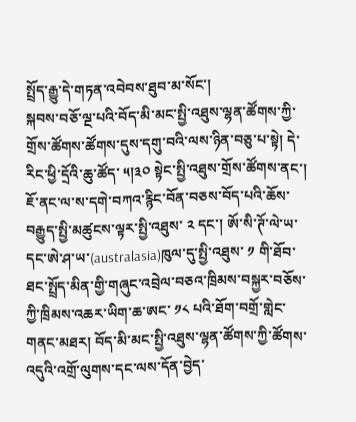སྤྲོད་རྒྱུ་དེ་གཏན་འབེབས་ཐུབ་མ་སོང་།
སྐབས་བཅོ་ལྔ་པའི་བོད་མི་མང་སྤྱི་འཐུས་ལྷན་ཚོགས་ཀྱི་གྲོས་ཚོགས་ཚོགས་དུས་དགུ་བའི་ལས་ཉིན་བཅུ་པ་སྟེ། དེ་རིང་ཕྱི་དྲོའི་ཆུ་ཚོད་ ༥།༣༠ སྟེང་སྤྱི་འཐུས་གྲོས་ཚོགས་ནང་། ཇོ་ནང་ལ་ས་དགེ་བཀའ་རྙིང་བོན་བཅས་བོད་པའི་ཆོས་བརྒྱུད་སྤྱི་མཚུངས་ལྟར་སྤྱི་འཐུས་ ༢ དང་། ཨོ་སི་ཊོ་ལེ་ཡ་དང་ཨེ་ཤ་ཡ་(australasia)ཁུལ་དུ་སྤྱི་འཐུས་ ༡ གི་ཐོབ་ཐང་སྤྲོད་མིན་གྱི་གཞུང་འབྲེལ་བཅའ་ཁྲིམས་བསྐྱར་བཅོས་ཀྱི་ཁྲིམས་འཆར་ཡིག་ཆ་ཨང་ ༡༨ པའི་ཐོག་བགྲོ་གླེང་གནང་མཐར། བོད་མི་མང་སྤྱི་འཐུས་ལྷན་ཚོགས་ཀྱི་ཚོགས་འདུའི་འགྲོ་ལུགས་དང་ལས་དོན་བྱེད་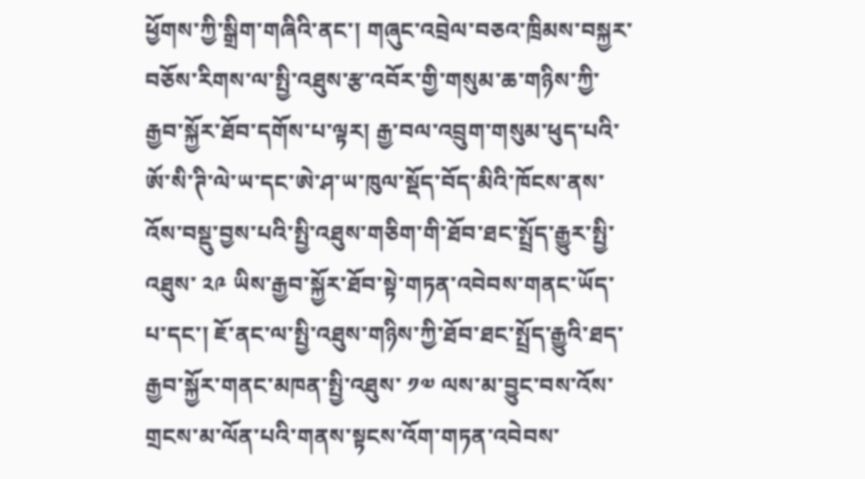ཕྱོགས་ཀྱི་སྒྲིག་གཞིའི་ནང་། གཞུང་འབྲེལ་བཅའ་ཁྲིམས་བསྐྱར་བཅོས་རིགས་ལ་སྤྱི་འཐུས་རྩ་འབོར་གྱི་གསུམ་ཆ་གཉིས་ཀྱི་རྒྱབ་སྐྱོར་ཐོབ་དགོས་པ་ལྟར། རྒྱ་བལ་འབྲུག་གསུམ་ཕུད་པའི་ཨོ་སི་ཊི་ལེ་ཡ་དང་ཨེ་ཤ་ཡ་ཁུལ་སྡོད་བོད་མིའི་ཁོངས་ནས་འོས་བསྡུ་བྱས་པའི་སྤྱི་འཐུས་གཅིག་གི་ཐོབ་ཐང་སྤྲོད་རྒྱུར་སྤྱི་འཐུས་ ༢༩ ཡིས་རྒྱབ་སྐྱོར་ཐོབ་སྟེ་གཏན་འབེབས་གནང་ཡོད་པ་དང་། ཇོ་ནང་ལ་སྤྱི་འཐུས་གཉིས་ཀྱི་ཐོབ་ཐང་སྤྲོད་རྒྱུའི་ཐད་རྒྱབ་སྐྱོར་གནང་མཁན་སྤྱི་འཐུས་ ༡༧ ལས་མ་བྱུང་བས་འོས་གྲངས་མ་ལོན་པའི་གནས་སྟངས་འོག་གཏན་འབེབས་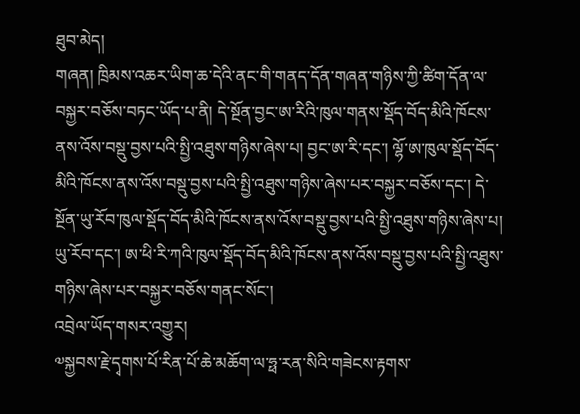ཐུབ་མེད།
གཞན། ཁྲིམས་འཆར་ཡིག་ཆ་དེའི་ནང་གི་གནད་དོན་གཞན་གཉིས་ཀྱི་ཚིག་དོན་ལ་བསྐྱར་བཅོས་བཏང་ཡོད་པ་ནི། དེ་སྔོན་བྱང་ཨ་རིའི་ཁུལ་གནས་སྡོད་བོད་མིའི་ཁོངས་ནས་འོས་བསྡུ་བྱས་པའི་སྤྱི་འཐུས་གཉིས་ཞེས་པ། བྱང་ཨ་རི་དང་། ལྷོ་ཨ་ཁུལ་སྡོད་བོད་མིའི་ཁོངས་ནས་འོས་བསྡུ་བྱས་པའི་སྤྱི་འཐུས་གཉིས་ཞེས་པར་བསྐྱར་བཅོས་དང་། དེ་སྔོན་ཡུ་རོབ་ཁུལ་སྡོད་བོད་མིའི་ཁོངས་ནས་འོས་བསྡུ་བྱས་པའི་སྤྱི་འཐུས་གཉིས་ཞེས་པ། ཡུ་རོབ་དང་། ཨ་ཕི་རི་ཀའི་ཁུལ་སྡོད་བོད་མིའི་ཁོངས་ནས་འོས་བསྡུ་བྱས་པའི་སྤྱི་འཐུས་གཉིས་ཞེས་པར་བསྐྱར་བཅོས་གནང་སོང་།
འབྲེལ་ཡོད་གསར་འགྱུར།
༧སྐྱབས་རྗེ་དྭགས་པོ་རིན་པོ་ཆེ་མཆོག་ལ་ཧྥ་རན་སིའི་གཟེངས་རྟགས་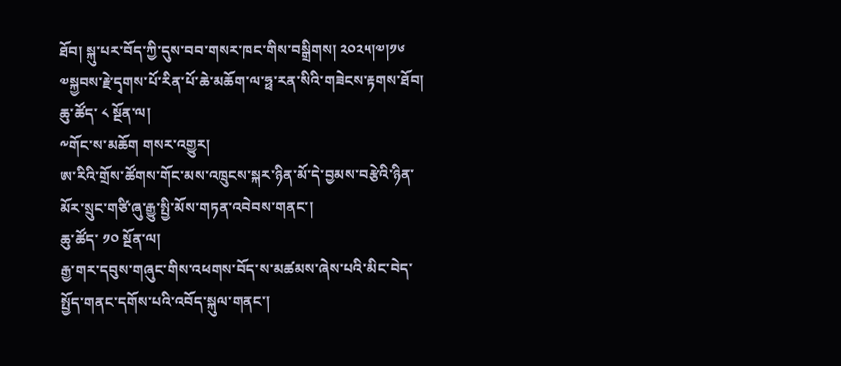ཐོབ། སྐུ་པར་བོད་ཀྱི་དུས་བབ་གསར་ཁང་གིས་བསྒྲིགས། ༢༠༢༥།༧།༡༦
༧སྐྱབས་རྗེ་དྭགས་པོ་རིན་པོ་ཆེ་མཆོག་ལ་ཧྥ་རན་སིའི་གཟེངས་རྟགས་ཐོབ།
ཆུ་ཚོད་ ༨ སྔོན་ལ།
༸གོང་ས་མཆོག གསར་འགྱུར།
ཨ་རིའི་གྲོས་ཚོགས་གོང་མས་འཁྲུངས་སྐར་ཉིན་མོ་དེ་བྱམས་བརྩེའི་ཉིན་མོར་སྲུང་གཙི་ཞུ་རྒྱུ་སྤྱི་མོས་གཏན་འབེབས་གནང་།
ཆུ་ཚོད་ ༡༠ སྔོན་ལ།
རྒྱ་གར་དབུས་གཞུང་གིས་འཕགས་བོད་ས་མཚམས་ཞེས་པའི་མིང་བེད་སྤྱོད་གནང་དགོས་པའི་འབོད་སྐུལ་གནང་།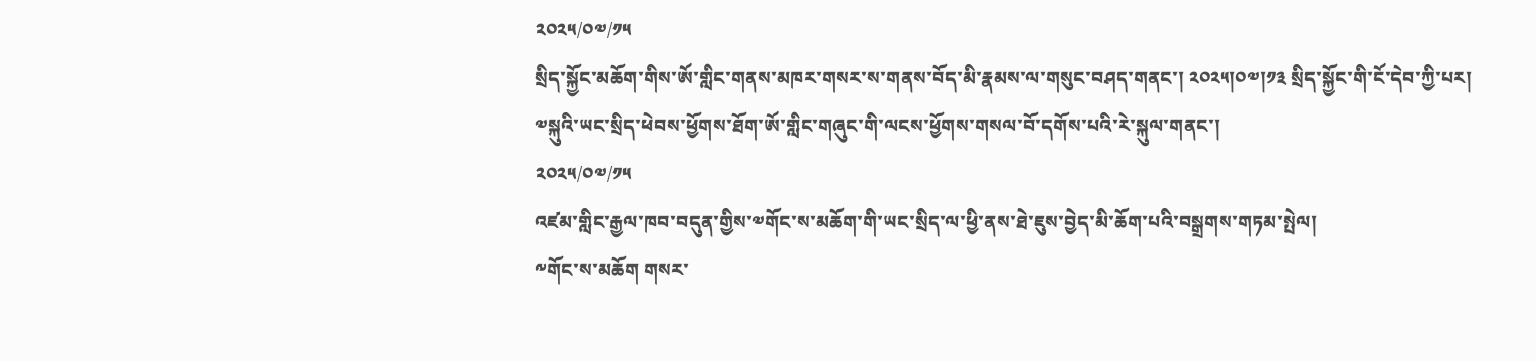༢༠༢༥/༠༧/༡༥
སྲིད་སྐྱོང་མཆོག་གིས་ཨོ་གླིང་གནས་མཁར་གསར་ས་གནས་བོད་མི་རྣམས་ལ་གསུང་བཤད་གནང་། ༢༠༢༥།༠༧།༡༣ སྲིད་སྐྱོང་གི་ངོ་དེབ་ཀྱི་པར།
༧སྐུའི་ཡང་སྲིད་ཕེབས་ཕྱོགས་ཐོག་ཨོ་གླིང་གཞུང་གི་ལངས་ཕྱོགས་གསལ་བོ་དགོས་པའི་རེ་སྐུལ་གནང་།
༢༠༢༥/༠༧/༡༥
འཛམ་གླིང་རྒྱལ་ཁབ་བདུན་གྱིས་༧གོང་ས་མཆོག་གི་ཡང་སྲིད་ལ་ཕྱི་ནས་ཐེ་ཇུས་བྱེད་མི་ཆོག་པའི་བསྒྲགས་གཏམ་སྤེལ།
༸གོང་ས་མཆོག གསར་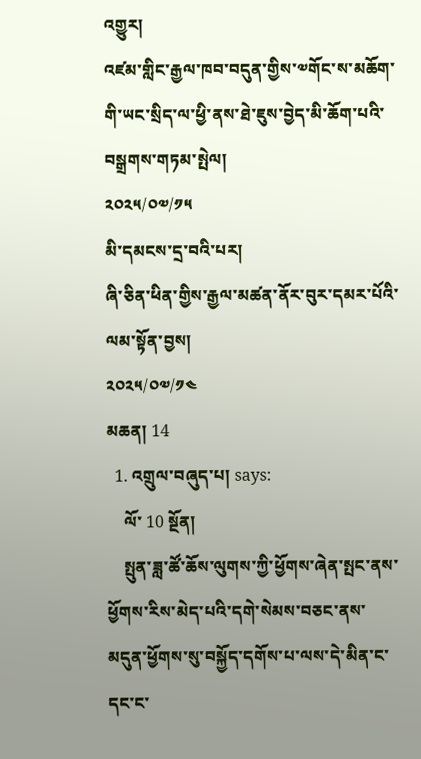འགྱུར།
འཛམ་གླིང་རྒྱལ་ཁབ་བདུན་གྱིས་༧གོང་ས་མཆོག་གི་ཡང་སྲིད་ལ་ཕྱི་ནས་ཐེ་ཇུས་བྱེད་མི་ཆོག་པའི་བསྒྲགས་གཏམ་སྤེལ།
༢༠༢༥/༠༧/༡༥
མི་དམངས་དྲ་བའི་པར།
ཞི་ཅིན་ཕིན་གྱིས་རྒྱལ་མཚན་ནོར་བུར་དམར་པོའི་ལམ་སྟོན་བྱས།
༢༠༢༥/༠༧/༡༤
མཆན། 14
  1. འགྲུལ་བཞུད་པ། says:
    ལོ་ 10 སྔོན།
    སྤུན་ཟླ་ཚོ་ཆོས་ལུགས་ཀྱི་ཕྱོགས་ཞེན་སྤང་ནས་ཕྱོགས་རིས་མེད་པའི་དགེ་སེམས་བཅང་ནས་མདུན་ཕྱོགས་སུ་བསྐྱོད་དགོས་པ་ལས་དེ་མིན་ང་དང་ང་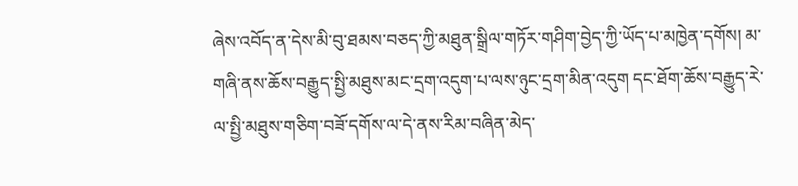ཞེས་འབོད་ན་དེས་མི་བུ་ཐམས་བཅད་ཀྱི་མཐུན་སྒྲིལ་གཏོར་གཤིག་བྱེད་ཀྱི་ཡོད་པ་མཁྱེན་དགོས། མ་གཞི་ནས་ཆོས་བརྒྱུད་སྤྱི་མཐུས་མང་དྲག་འདུག་པ་ལས་ཉུང་དྲག་མིན་འདུག དང་ཐོག་ཆོས་བརྒྱུད་རེ་ལ་སྤྱི་མཐུས་གཅིག་བཟོ་དགོས་ལ་དེ་ནས་རིམ་བཞིན་མེད་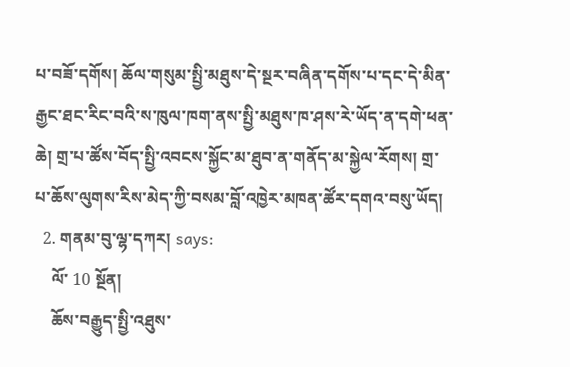པ་བཟོ་དགོས། ཆོལ་གསུམ་སྤྱི་མཐུས་དེ་སྔར་བཞིན་དགོས་པ་དང་དེ་མིན་རྒྱང་ཐང་རིང་བའི་ས་ཁུལ་ཁག་ནས་སྤྱི་མཐུས་ཁ་ཤས་རེ་ཡོད་ན་དགེ་ཕན་ཆེ། གྲ་པ་ཚོས་བོད་སྤྱི་འབངས་སྐྱོང་མ་ཐུབ་ན་གནོད་མ་སྐྱེལ་རོགས། གྲ་པ་ཆོས་ལུགས་རིས་མེད་ཀྱི་བསམ་བློ་འཁྱེར་མཁན་ཚོར་དགའ་བསུ་ཡོད།
  2. གནམ་བུ་ལྷ་དཀར། says:
    ལོ་ 10 སྔོན།
    ཆོས་བརྒྱུད་སྤྱི་འཐུས་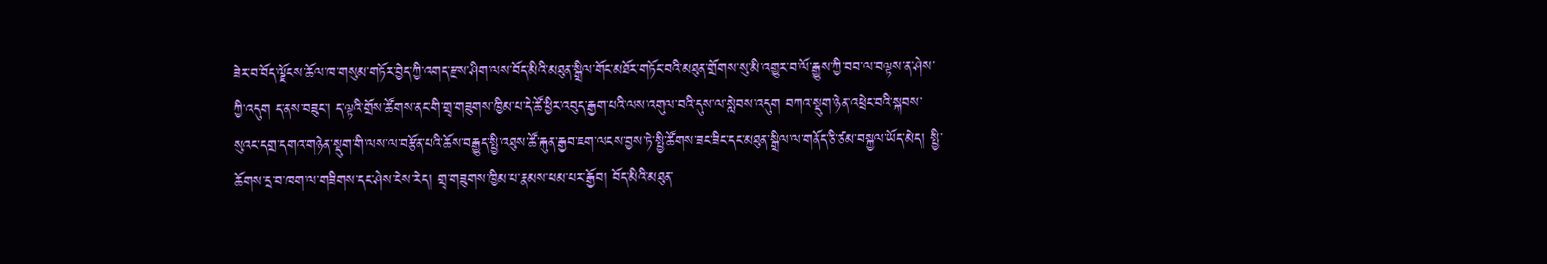ཟེར་བ་བོད་ལྗོངས་ཆོལ་ཁ་གསུམ་གཏོར་བྱེད་ཀྱི་འགད་རྫས་ཤིག་ལས་བོད་མིའི་མཐུན་སྒྲིལ་གོང་མཐོར་གཏོང་བའི་མཐུན་གྲོགས་སུ་མི་འགྱུར་བ་ལོ་རྒྱུས་ཀྱི་བབ་ལ་བལྟས་ན་ཤེས་ཀྱི་འདུག ད་ནས་བཟུང་། ད་ལྟའི་གྲོས་ཚོགས་ནང་གི་གྲྭ་གཟུགས་ཁྱིམ་པ་དེ་ཚོ་ཕྱིར་འབུད་རྒྱག་པའི་ལས་འགུལ་བའི་དུས་ལ་སླེབས་འདུག བཀའ་སྡུག་ཉེན་འཕྲེང་བའི་སྐབས་སུའང་དགྲ་དགའ་གཉེན་སྡུག་གི་ལས་ལ་བརྩོན་པའི་ཆོས་བརྒྱུད་སྤྱི་འཐུས་ཚོ་རྐུན་རྒྱབ་ཇག་ལངས་བྱས་ཏེ་སྤྱི་ཚོགས་ཟང་ཟིང་དང་མཐུན་སྒྲིལ་ལ་གནོད་ཅི་ཙམ་བསྐྱལ་ཡོད་མེད། སྤྱི་ཆོགས་དྲ་བ་ཁག་ལ་གཟིགས་དང་ཤེས་ངེས་རེད། གྲྭ་གཟུགས་ཁྱིམ་པ་རྣམས་ཕམ་པར་རྒྱོབ། བོད་མིའི་མཐུན་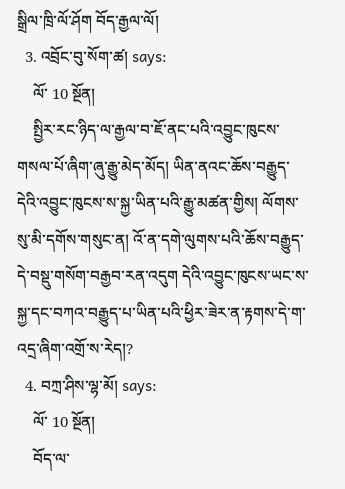སྒྲིལ་ཁྲི་ལོ་ཤོག བོད་རྒྱལ་ལོ།
  3. འབྲོང་བུ་སོག་ཚ། says:
    ལོ་ 10 སྔོན།
    སྤྱིར་རང་ཉིད་ལ་རྒྱལ་བ་ཇོ་ནང་པའི་འབྱུང་ཁུངས་གསལ་པོ་ཞིག་ཞུ་རྒྱུ་མེད་མོད། ཡིན་ནའང་ཆོས་བརྒྱུད་དེའི་འབྱུང་ཁུངས་ས་སྐྱ་ཡིན་པའི་རྒྱུ་མཚན་གྱིས། ལོགས་སུ་མི་དགོས་གསུང་ན། འོ་ན་དགེ་ལུགས་པའི་ཆོས་བརྒྱུད་དེ་བསྡུ་གསོག་བརྒྱབ་རན་འདུག དེའི་འབྱུང་ཁུངས་ཡང་ས་སྐྱ་དང་བཀའ་བརྒྱུད་པ་ཡིན་པའི་ཕྱིར་ཟེར་ན་རྟགས་དེ་ག་འདྲ་ཞིག་འགྲོ་ས་རེད།?
  4. བཀྲ་ཤིས་ལྷ་མོ། says:
    ལོ་ 10 སྔོན།
    བོད་ལ་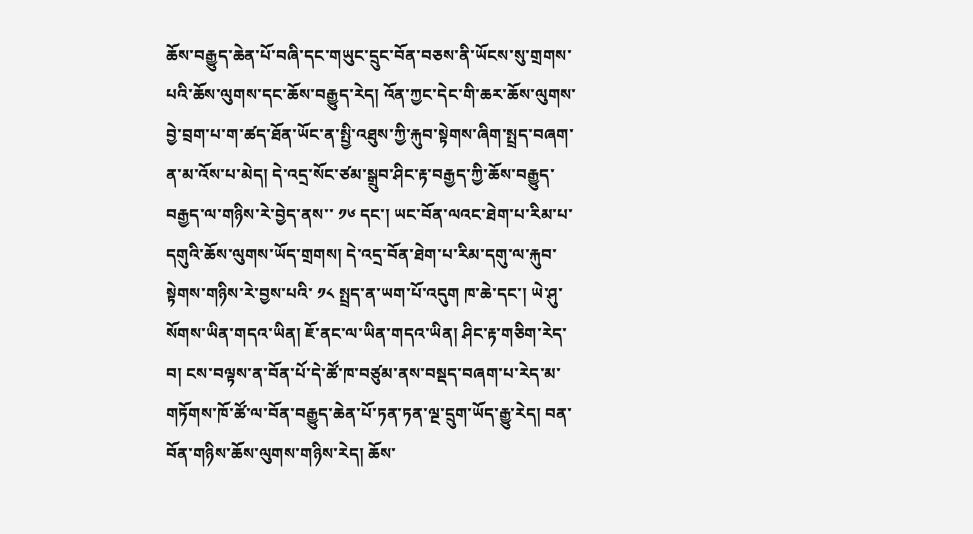ཆོས་བརྒྱུད་ཆེན་པོ་བཞི་དང་གཡུང་དྲུང་བོན་བཅས་ནི་ཡོངས་སུ་གྲགས་པའི་ཆོས་ལུགས་དང་ཆོས་བརྒྱུད་རེད། འོན་ཀྱང་དེང་གི་ཆར་ཆོས་ལུགས་བྱེ་བྲག་པ་ག་ཚད་ཐོན་ཡོང་ན་སྤྱི་འཐུས་ཀྱི་རྐུབ་སྟེགས་ཞིག་སྤྲད་བཞག་ན་མ་འོས་པ་མེད། དེ་འདྲ་སོང་ཙམ་སྒྲུབ་ཤིང་རྟ་བརྒྱད་ཀྱི་ཆོས་བརྒྱུད་བརྒྱད་ལ་གཉིས་རེ་བྱེད་ནས་་ ༡༦ དང་། ཡང་བོན་ལའང་ཐེག་པ་རིམ་པ་དགུའི་ཆོས་ལུགས་ཡོད་གྲགས། དེ་འདྲ་བོན་ཐེག་པ་རིམ་དགུ་ལ་རྐུབ་སྟེགས་གཉིས་རེ་བྱས་པའི་ ༡༨ སྤྲད་ན་ཡག་པོ་འདུག ཁ་ཆེ་དང་། ཡེ་ཤུ་སོགས་ཡིན་གདའ་ཡིན། ཇོ་ནང་ལ་ཡིན་གདའ་ཡིན། ཤིང་རྟ་གཅིག་རེད་བ། ངས་བལྟས་ན་བོན་པོ་དེ་ཚོ་ཁ་བཙུམ་ནས་བསྡད་བཞག་པ་རེད་མ་གཏོགས་ཁོ་ཚོ་ལ་བོན་བརྒྱུད་ཆེན་པོ་ཏན་ཏན་ལྔ་དྲུག་ཡོད་རྒྱུ་རེད། བན་བོན་གཉིས་ཆོས་ལུགས་གཉིས་རེད། ཆོས་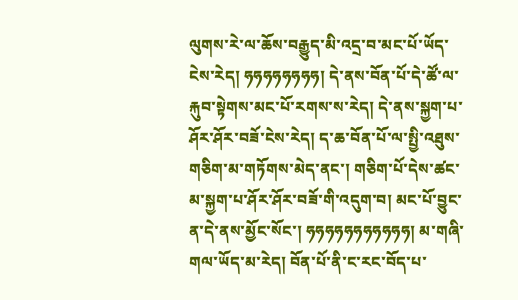ལུགས་རེ་ལ་ཆོས་བརྒྱུད་མི་འདྲ་བ་མང་པོ་ཡོད་ངེས་རེད། ཧཧཧཧཧཧཧཧ། དེ་ནས་བོན་པོ་དེ་ཚོ་ལ་རྐུབ་སྟེགས་མང་པོ་རགས་ས་རེད། དེ་ནས་སྐྱག་པ་ཤོར་ཤོར་བཟོ་ངེས་རེད། ད་ཆ་བོན་པོ་ལ་སྤྱི་འཐུས་གཅིག་མ་གཏོགས་མེད་ནང་། གཅིག་པོ་དེས་ཚང་མ་སྐྱག་པ་ཤོར་ཤོར་བཟོ་གི་འདུག་བ། མང་པོ་བྱུང་ན་དེ་ནས་མྱོང་སོང་། ཧཧཧཧཧཧཧཧཧཧཧ། མ་གཞི་གལ་ཡོད་མ་རེད། བོན་པོ་ནི་ང་རང་བོད་པ་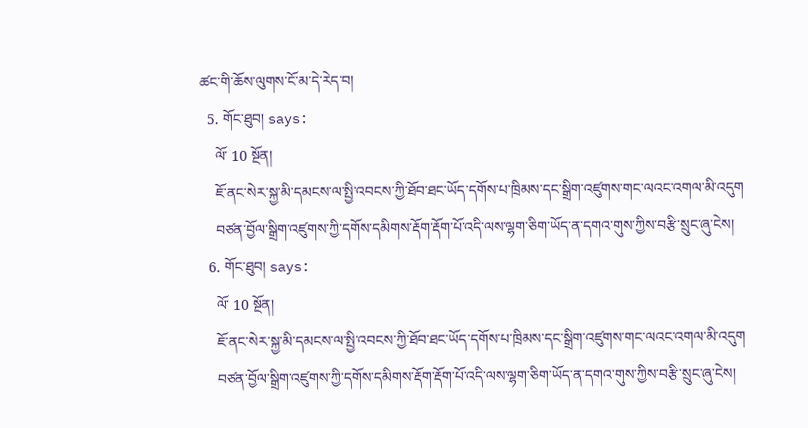ཚང་གི་ཆོས་ལུགས་ངོ་མ་དེ་རེད་བ།
  5. གོང་ཐུབ། says:
    ལོ་ 10 སྔོན།
    ཇོ་ནང་སེར་སྐྱ་མི་དམངས་ལ་སྤྱི་འབངས་ཀྱི་ཐོབ་ཐང་ཡོད་དགོས་པ་ཁྲིམས་དང་སྒྲིག་འཛུགས་གང་ལའང་འགལ་མི་འདུག
    བཙན་བྱོལ་སྒྲིག་འཛུགས་ཀྱི་དགོས་དམིགས་རྡོག་རྡོག་པོ་འདི་ལས་ལྷག་ཅིག་ཡོད་ན་དགའ་གུས་ཀྱིས་བརྩི་སྲུང་ཞུ་ངེས།
  6. གོང་ཐུབ། says:
    ལོ་ 10 སྔོན།
    ཇོ་ནང་སེར་སྐྱ་མི་དམངས་ལ་སྤྱི་འབངས་ཀྱི་ཐོབ་ཐང་ཡོད་དགོས་པ་ཁྲིམས་དང་སྒྲིག་འཛུགས་གང་ལའང་འགལ་མི་འདུག
    བཙན་བྱོལ་སྒྲིག་འཛུགས་ཀྱི་དགོས་དམིགས་རྡོག་རྡོག་པོ་འདི་ལས་ལྷག་ཅིག་ཡོད་ན་དགའ་གུས་ཀྱིས་བརྩི་སྲུང་ཞུ་ངེས།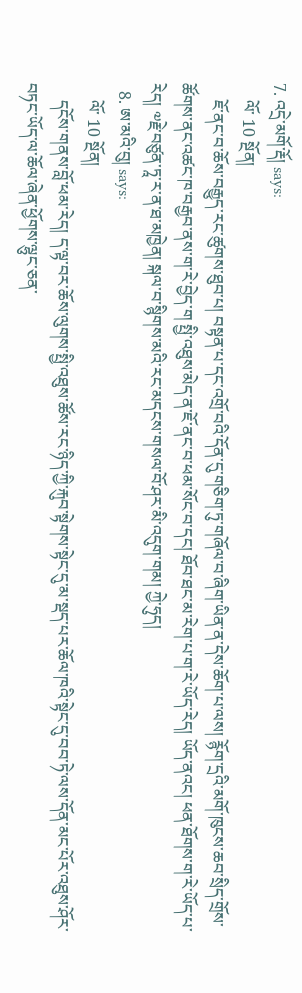7. འདྲེ་མགོ་རྡོ། says:
    ལོ་ 10 སྔོན།
    ཇོ་ནང་བ་ཆོས་བརྒྱུད་རང་ཚུགས་ཐུབ་པ། བསྟན་པ་དང་འགྲོ་བའི་དོན་དུ་གཅིག་ཏུ་གཞོལ་བ་ཞིག་ཡིན་ན་དེས་ཆོག་པ་ལས། རྙོག་དྲའི་མགོ་ཁུངས་ཆབ་སྲིད་གྲོས་ཚོགས་ནང་འཚང་ཁ་བརྒྱབ་ནས་ག་རེ་བྱེད་ག སྤྱི་འཐུས་མེད་ན་ཇོ་ནང་བ་ཕམ་སོང་བ་དང། ཐོབ་ཐང་མ་རེག་པ་ག་རེ་ཡོད་རེད། ཡོད་ནའང། ཕན་ཐོགས་ག་རེ་ཡོད་པ་རེད། ༧རྗེ་བཙུན་ཏཱ་ར་ན་ཐ་མཁྱེན། སྐལ་བ་སྙིགས་མའི་རང་མདངས་གསལ་བོ་ཤར་མི་འདུག་གམ། ཀྱེ་ཧུད།
  8. ཨ་མའི་བུ། says:
    ལོ་ 10 སྔོན།
    དངོས་གནས་བློ་ཕམ་རེད། ད་ལྟ་བར་ཆོས་ལུགས་སྤྱི་འཐུས་ཚོས་རང་ཉིད་ཀྱི་རྐུབ་སྟེགས་སྟེང་དུ་མ་སྡད་པར་ཆོལ་ཁའི་སྟེང་དུ་བབ་ཏེ་ལས་དོན་མང་པོར་འཐུས་ཤོར་བཏང་ཡོད་ལ་ཆོལ་ཞེན་ཕྱོགས་ལྷུང་ཅན་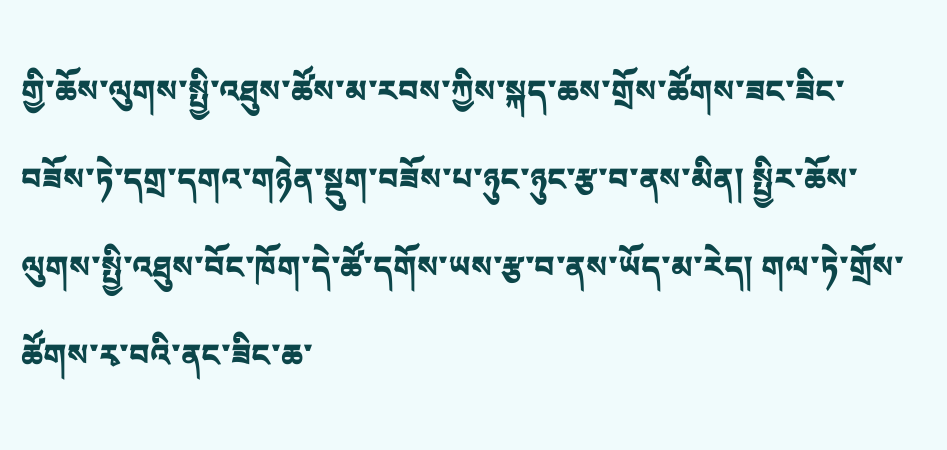གྱི་ཆོས་ལུགས་སྤྱི་འཐུས་ཚོས་མ་རབས་ཀྱིས་སྐད་ཆས་གྲོས་ཚོགས་ཟང་ཟིང་བཟོས་ཏེ་དགྲ་དགའ་གཉེན་སྡུག་བཟོས་པ་ཉུང་ཉུང་རྩ་བ་ནས་མིན། སྤྱིར་ཆོས་ལུགས་སྤྱི་འཐུས་བོང་ཁོག་དེ་ཚོ་དགོས་ཡས་རྩ་བ་ནས་ཡོད་མ་རེད། གལ་ཏེ་གྲོས་ཚོགས་རྭ་བའི་ནང་ཟིང་ཆ་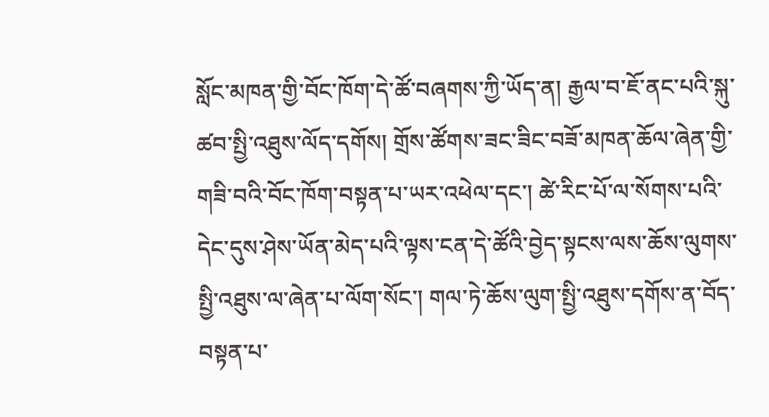སློང་མཁན་གྱི་བོང་ཁོག་དེ་ཚོ་བཞགས་ཀྱི་ཡོད་ན། རྒྱལ་བ་ཇོ་ནང་པའི་སྐུ་ཚབ་སྤྱི་འཐུས་ལོད་དགོས། གྲོས་ཚོགས་ཟང་ཟིང་བཟོ་མཁན་ཆོལ་ཞེན་གྱི་གཟི་བའི་བོང་ཁོག་བསྟན་པ་ཡར་འཕེལ་དང་། ཚེ་རིང་པོ་ལ་སོགས་པའི་དེང་དུས་ཤེས་ཡོན་མེད་པའི་ལྟས་ངན་དེ་ཚོའི་བྱེད་སྟངས་ལས་ཆོས་ལུགས་སྤྱི་འཐུས་ལ་ཞེན་པ་ལོག་སོང་། གལ་ཏེ་ཆོས་ལུག་སྤྱི་འཐུས་དགོས་ན་བོད་བསྟན་པ་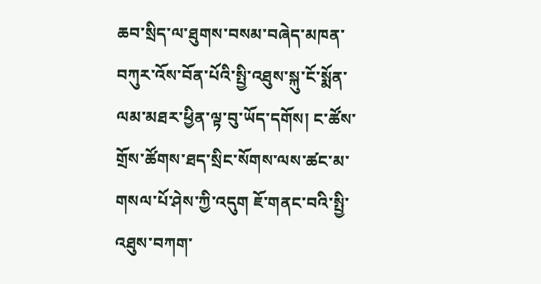ཆབ་སྲིད་ལ་ཐུགས་བསམ་བཞེད་མཁན་བཀུར་འོས་བོན་པོའི་སྤྱི་འཐུས་སྐུ་ངོ་སྨོན་ལམ་མཐར་ཕྱིན་ལྟ་བུ་ཡོད་དགོས། ང་ཚོས་གྲོས་ཚོགས་ཐད་སྲིང་སོགས་ལས་ཚང་མ་གསལ་པོ་ཤེས་ཀྱི་འདུག ཇོ་གནང་བའི་སྤྱི་འཐུས་བཀག་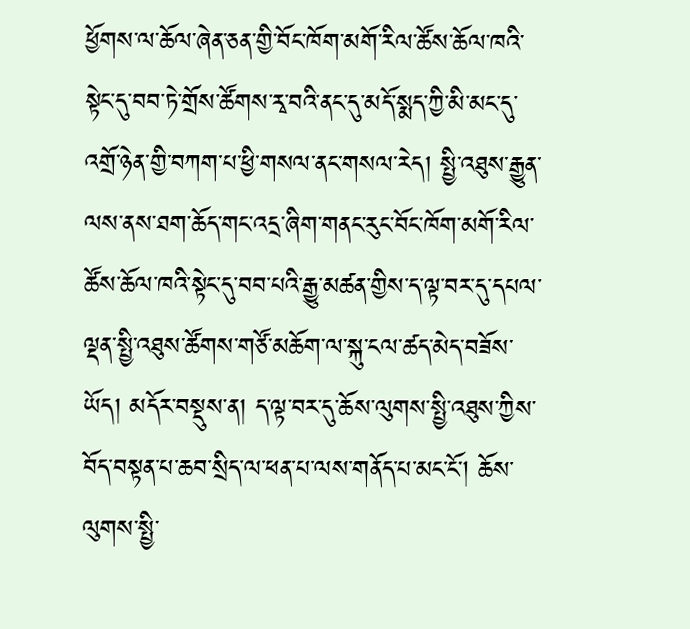ཕྱོགས་ལ་ཆོལ་ཞེན་ཅན་གྱི་བོང་ཁོག་མགོ་རིལ་ཚོས་ཆོལ་ཁའི་སྟེང་དུ་བབ་ཏེ་གྲོས་ཚོགས་རྭ་བའི་ནང་དུ་མདོ་སྨད་ཀྱི་མི་མང་དུ་འགྲོ་ཉེན་གྱི་བཀག་པ་ཕྱི་གསལ་ནང་གསལ་རེད། སྤྱི་འཐུས་རྒྱུན་ལས་ནས་ཐག་ཆོད་གང་འདྲ་ཞིག་གནང་རུང་བོང་ཁོག་མགོ་རིལ་ཚོས་ཆོལ་ཁའི་སྟེང་དུ་བབ་པའི་རྒྱུ་མཚན་གྱིས་ད་ལྟ་བར་དུ་དཔལ་ལྡན་སྤྱི་འཐུས་ཚོགས་གཙོ་མཆོག་ལ་སྐུ་ངལ་ཚད་མེད་བཟོས་ཡོད། མདོར་བསྡུས་ན། ད་ལྟ་བར་དུ་ཆོས་ལུགས་སྤྱི་འཐུས་ཀྱིས་བོད་བསྟན་པ་ཆབ་སྲིད་ལ་ཕན་པ་ལས་གནོད་པ་མང་ངོ། ཆོས་ལུགས་སྤྱི་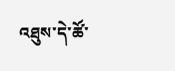འཐུས་དེ་ཚོ་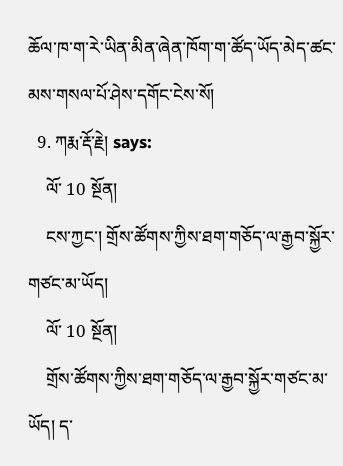ཆོལ་ཁ་ག་རེ་ཡིན་མིན་ཞེན་ཁོག་ག་ཚོད་ཡོད་མེད་ཚང་མས་གསལ་པོ་ཤེས་དགོང་ངེས་སོ།
  9. ཀརྨ་རྡོ་རྗེ། says:
    ལོ་ 10 སྔོན།
    ངས་ཀྱང་། གྲོས་ཚོགས་ཀྱིས་ཐག་གཅོད་ལ་རྒྱབ་སྐྱོར་གཙང་མ་ཡོད།
    ལོ་ 10 སྔོན།
    གྲོས་ཚོགས་ཀྱིས་ཐག་གཅོད་ལ་རྒྱབ་སྐྱོར་གཙང་མ་ཡོད། ད་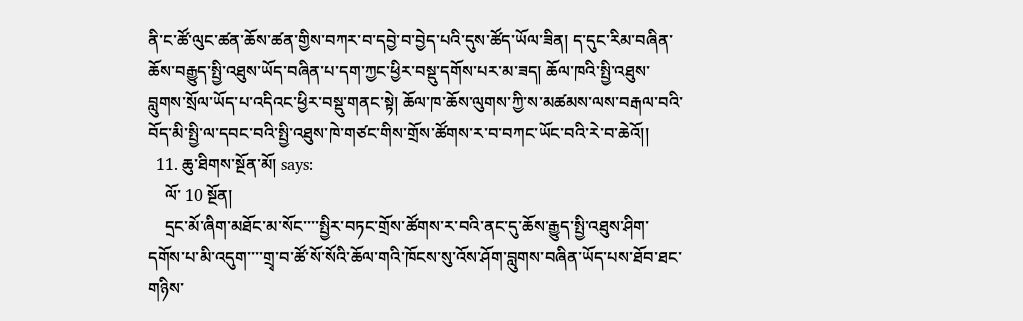ནི་ང་ཚོ་ལུང་ཚན་ཆོས་ཚན་གྱིས་བཀར་བ་དབྱེ་བ་བྱེད་པའི་དུས་ཚོད་ཡོལ་ཟིན། ད་དུང་རིམ་བཞིན་ཆོས་བརྒྱུད་སྤྱི་འཐུས་ཡོད་བཞིན་པ་དག་ཀྱང་ཕྱིར་བསྡུ་དགོས་པར་མ་ཟད། ཆོལ་ཁའི་སྤྱི་འཐུས་བླུགས་སྲོལ་ཡོད་པ་འདིའང་ཕྱིར་བསྡུ་གནང་སྟེ། ཆོལ་ཁ་ཆོས་ལུགས་ཀྱི་ས་མཚམས་ལས་བརྒལ་བའི་བོད་མི་སྤྱི་ལ་དབང་བའི་སྤྱི་འཐུས་ཁེ་གཙང་གིས་གྲོས་ཚོགས་ར་བ་བཀང་ཡོང་བའི་རེ་བ་ཆེའོ།།
  11. ཆུ་ཐིགས་སྔོན་མོ། says:
    ལོ་ 10 སྔོན།
    དྲང་མོ་ཞིག་མཐོང་མ་སོང་་་་སྤྱིར་བཏང་གྲོས་ཚོགས་ར་བའི་ནང་དུ་ཆོས་རྒྱུད་སྤྱི་འཐུས་ཤིག་དགོས་པ་མི་འདུག་་་་གྲྭ་བ་ཚོ་སོ་སོའི་ཆོལ་གའི་ཁོངས་སུ་འོས་ཤོག་བླུགས་བཞིན་ཡོད་པས་ཐོབ་ཐང་གཉིས་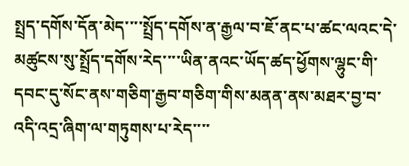སྤྲད་དགོས་དོན་མེད་་་་སྤྲོད་དགོས་ན་རྒྱལ་བ་ཇོ་ནང་པ་ཚང་ལའང་དེ་མཚུངས་སུ་སྤྲོད་དགོས་རེད་་་་ཡིན་ནའང་ཡོད་ཚད་ཕྱོགས་ལྷུང་གི་དབང་དུ་སོང་ནས་གཅིག་རྒྱབ་གཅིག་གིས་མནན་ནས་མཐར་བྱ་བ་འདི་འདྲ་ཞིག་ལ་གཏུགས་པ་རེད་་་་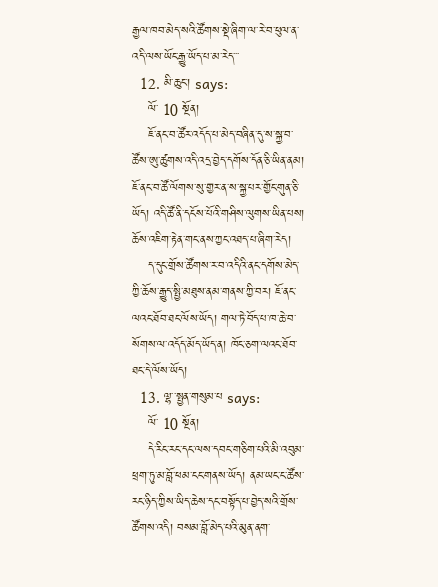རྒྱལ་ཁབ་མེད་སའི་ཚོགས་སྡེ་ཞིག་ལ་རེ་བ་ཕུལ་ན་འདི་ལས་ཡོང་རྒྱུ་ཡོད་པ་མ་རེད་་་
  12. མི་ཆུང་། says:
    ལོ་ 10 སྔོན།
    ཇོ་ནང་བ་ཚོར་འདོད་པ་མེད་བཞིན་དུ་ས་སྐྱ་བ་ཚོས་ཨུ་ཚུགས་འདི་འདྲ་བྱེད་དགོས་དོན་ཅི་ཡིན་ནམ། ཇོ་ནང་བ་ཚོ་ལོགས་སུ་གྱར་ན་ས་སྐྱ་པར་གྱོང་གུན་ཅི་ཡོད། འདི་ཚོ་ནི་དངོས་པོའི་གཤིས་ལུགས་ཡིན་པས། ཆོས་འཇིག་རྟེན་གང་ནས་ཀྱང་འཐད་པ་ཞིག་རེད།
    ད་དུང་གྲོས་ཚོགས་ར་བ་འདིའི་ནང་དགོས་མེད་ཀྱི་ཆོས་རྒྱུད་སྤྱི་མཐུས་ནམ་གནས་ཀྱི་བར། ཇོ་ནང་ལའང་ཐོབ་ཐང་ལོས་ཡོད། གལ་ཏེ་བོད་པ་ཁ་ཆེ་བ་སོགས་ལ་འདོད་མོད་ཡོད་ན། ཁོང་ཅག་ལའང་ཐོབ་ཐང་དེ་ལོས་ཡོད།
  13. ལྷ་་སྤྱན་གསུམ་པ says:
    ལོ་ 10 སྔོན།
    དེ་རིང་རང་དང་ལས་དབང་གཅིག་པའི་མི་འབུམ་ཕྲག་ཏུ་མ་བློ་ཕམ་ངང་གནས་ཡོད། ནམ་ཡང་ང་ཚོས་རང་ཉིད་ཀྱིས་ཡིད་ཆེས་དང་བསྟོད་པ་བྱེད་སའི་གྲོས་ཚོགས་འདི། བསམ་བློ་མེད་པའི་མུན་ནག་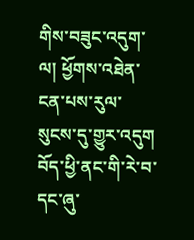གིས་བཟུང་འདུག་ལ། ཕྱོགས་འཐེན་ངན་པས་རུལ་སུངས་དུ་གྱུར་འདུག བོད་ཕྱི་ནང་གི་རེ་བ་དང་ཞུ་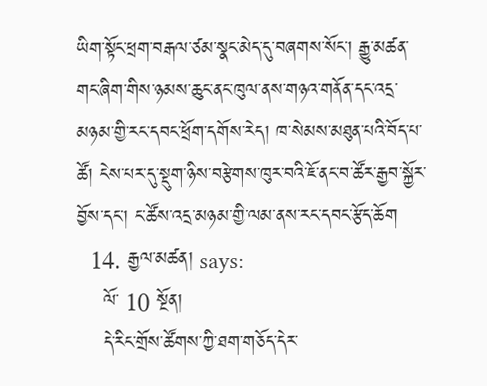ཡིག་སྟོང་ཕྲག་བརྒལ་ཙམ་སྣང་མེད་དུ་བཞགས་སོང་། རྒྱུ་མཚན་གང་ཞིག་གིས་ཉམས་ཆུང་ནང་ཁུལ་ནས་གཉའ་གནོན་དང་འདྲ་མཉམ་གྱི་རང་དབང་ཕྲོག་དགོས་རེད། ཁ་སེམས་མཐུན་པའི་བོད་པ་ཚོ། ངེས་པར་དུ་སྡུག་ཉིས་བརྩེགས་ཁུར་བའི་ཇོ་ནང་བ་ཚོར་རྒྱབ་སྐྱོར་བྱོས་དང་། ང་ཚོས་འདྲ་མཉམ་གྱི་ལམ་ནས་རང་དབང་རྩོད་ཆོག
  14. རྒྱལ་མཚན། says:
    ལོ་ 10 སྔོན།
    དེ་རིང་གྲོས་ཚོགས་ཀྱི་ཐག་གཅོད་དེར་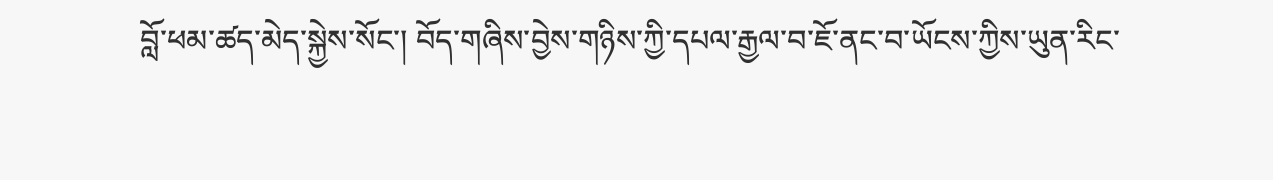བློ་ཕམ་ཚད་མེད་སྐྱེས་སོང་། བོད་གཞིས་བྱེས་གཉིས་ཀྱི་དཔལ་རྒྱལ་བ་ཇོ་ནང་བ་ཡོངས་ཀྱིས་ཡུན་རིང་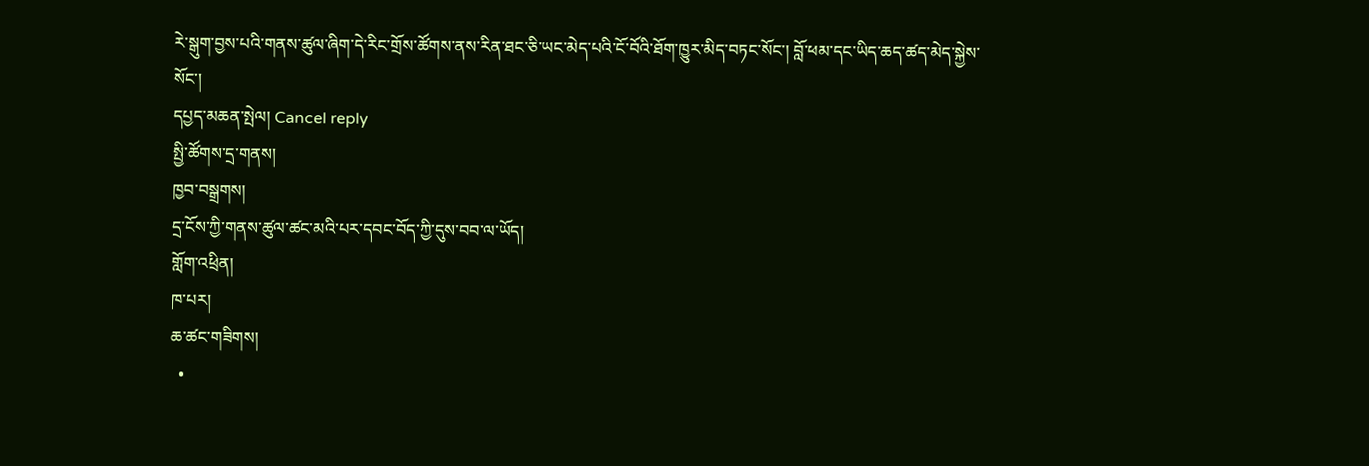རེ་སྒུག་བྱས་པའི་གནས་ཚུལ་ཞིག་དེ་རིང་གྲོས་ཚོགས་ནས་རིན་ཐང་ཅི་ཡང་མེད་པའི་ངོ་བོའི་ཐོག་ཁྱུར་མིད་བཏང་སོང་། བློ་ཕམ་དང་ཡིད་ཆད་ཚད་མེད་སྐྱེས་སོང་།
དཔྱད་མཆན་སྤེལ། Cancel reply
སྤྱི་ཚོགས་དྲ་གནས།
ཁྱབ་བསྒྲགས།
དྲ་ངོས་ཀྱི་གནས་ཚུལ་ཚང་མའི་པར་དབང་བོད་ཀྱི་དུས་བབ་ལ་ཡོད།
གློག་འཕྲིན།
ཁ་པར།
ཆ་ཚང་གཟིགས།
  •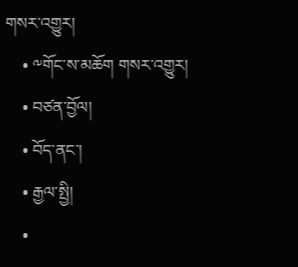གསར་འགྱུར།
    • ༸གོང་ས་མཆོག གསར་འགྱུར།
    • བཙན་བྱོལ།
    • བོད་ནང་།
    • རྒྱལ་སྤྱི།
    •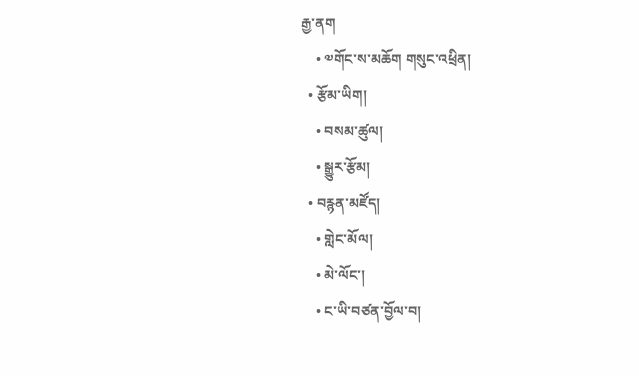རྒྱ་ནག
    • ༧གོང་ས་མཆོག གསུང་འཕྲིན།
  • རྩོམ་ཡིག།
    • བསམ་ཚུལ།
    • སྒྱུར་རྩོམ།
  • བརྙན་མཛོད།
    • གླེང་མོལ།
    • མེ་ལོང་།
    • ང་ཡི་བཙན་བྱོལ་བ།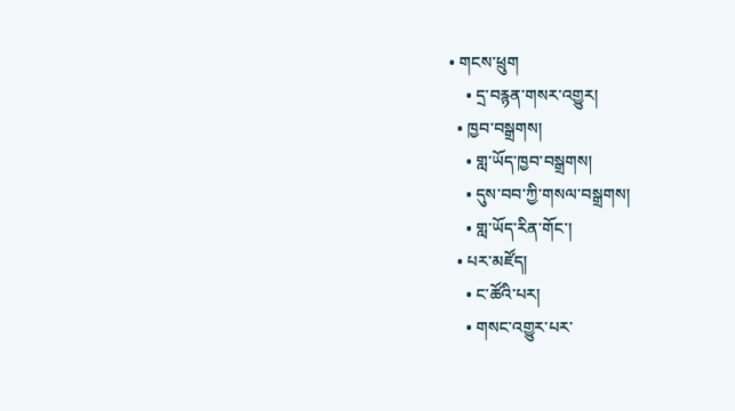• གངས་ཕྲུག
    • དྲ་བརྙན་གསར་འགྱུར།
  • ཁྱབ་བསྒྲགས།
    • གླ་ཡོད་ཁྱབ་བསྒྲགས།
    • དུས་བབ་ཀྱི་གསལ་བསྒྲགས།
    • གླ་ཡོད་རིན་གོང་།
  • པར་མཛོད།
    • ང་ཚོའི་པར།
    • གསང་འགྱུར་པར་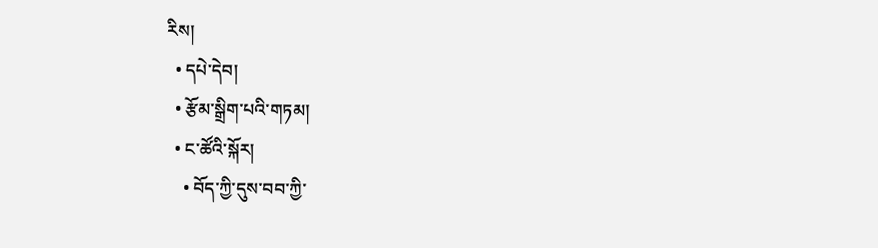རིས།
  • དཔེ་དེབ།
  • རྩོམ་སྒྲིག་པའི་གཏམ།
  • ང་ཚོའི་སྐོར།
    • བོད་ཀྱི་དུས་བབ་ཀྱི་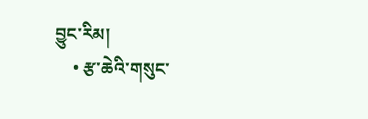བྱུང་རིམ།
    • རྩ་ཆེའི་གསུང་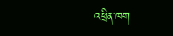འཕྲིན་ཁག